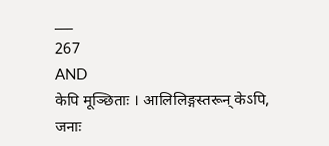___
267
AND
केपि मूञ्छिताः । आलिलिङ्गस्तरून् केऽपि, जनाः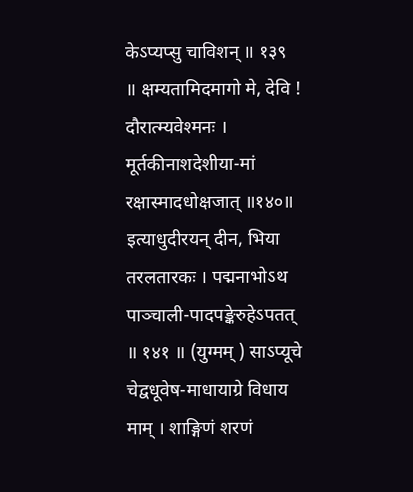केऽप्यप्सु चाविशन् ॥ १३९ ॥ क्षम्यतामिदमागो मे, देवि ! दौरात्म्यवेश्मनः । मूर्तकीनाशदेशीया-मां रक्षास्मादधोक्षजात् ॥१४०॥ इत्याधुदीरयन् दीन, भिया तरलतारकः । पद्मनाभोऽथ पाञ्चाली-पादपङ्केरुहेऽपतत् ॥ १४१ ॥ (युग्मम् ) साऽप्यूचे चेद्वधूवेष-माधायाग्रे विधाय माम् । शाङ्गिणं शरणं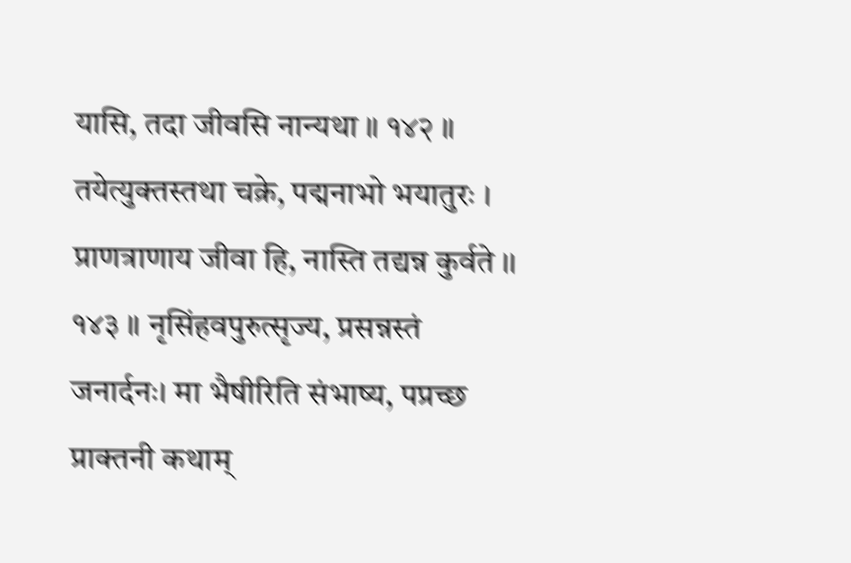यासि, तदा जीवसि नान्यथा ॥ १४२ ॥ तयेत्युक्तस्तथा चक्रे, पद्मनाभो भयातुरः । प्राणत्राणाय जीवा हि, नास्ति तद्यन्न कुर्वते ।। १४३ ॥ नृसिंहवपुरुत्सृज्य, प्रसन्नस्तं जनार्दनः। मा भैषीरिति संभाष्य, पप्रच्छ प्राक्तनी कथाम्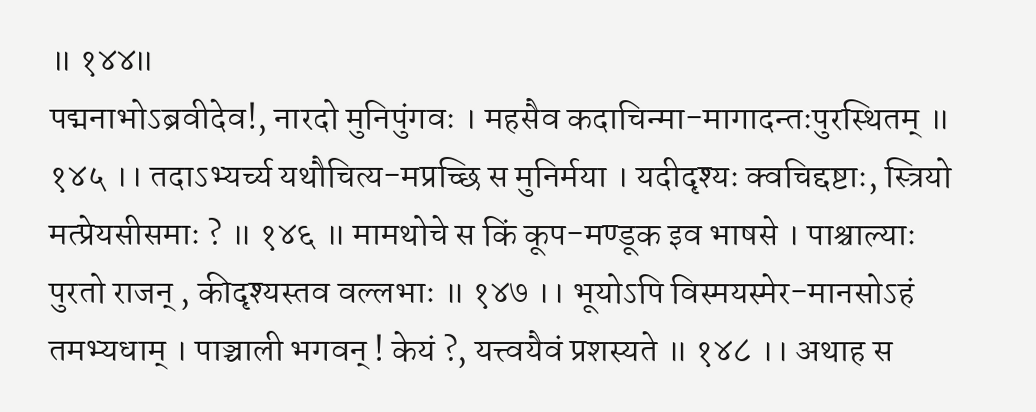॥ १४४॥
पद्मनाभोऽब्रवीदेव!, नारदो मुनिपुंगवः । महसैव कदाचिन्मा-मागादन्तःपुरस्थितम् ॥ १४५ ।। तदाऽभ्यर्च्य यथौचित्य-मप्रच्छि स मुनिर्मया । यदीदृश्यः क्वचिद्दष्टाः, स्त्रियो मत्प्रेयसीसमाः ? ॥ १४६ ॥ मामथोचे स किं कूप-मण्डूक इव भाषसे । पाश्चाल्याः पुरतो राजन् , कीदृश्यस्तव वल्लभाः ॥ १४७ ।। भूयोऽपि विस्मयस्मेर-मानसोऽहं तमभ्यधाम् । पाञ्चाली भगवन् ! केयं ?, यत्त्वयैवं प्रशस्यते ॥ १४८ ।। अथाह स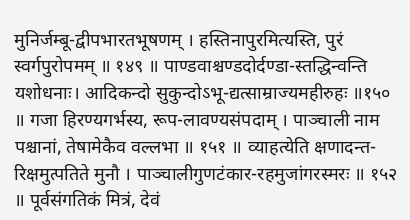मुनिर्जम्बू-द्वीपभारतभूषणम् । हस्तिनापुरमित्यस्ति, पुरं स्वर्गपुरोपमम् ॥ १४९ ॥ पाण्डवाश्चण्डदोर्दण्डा-स्तद्धिन्वन्ति यशोधनाः। आदिकन्दो सुकुन्दोऽभू-द्यत्साम्राज्यमहीरुहः ॥१५० ॥ गजा हिरण्यगर्भस्य, रूप-लावण्यसंपदाम् । पाञ्चाली नाम पश्चानां, तेषामेकैव वल्लभा ॥ १५१ ॥ व्याहत्येति क्षणादन्त-रिक्षमुत्पतिते मुनौ । पाञ्चालीगुणटंकार-रहमुजांगरस्मरः ॥ १५२ ॥ पूर्वसंगतिकं मित्रं, देवं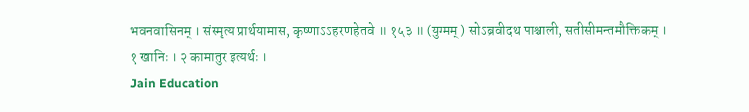भवनवासिनम् । संस्मृत्य प्रार्थयामास, कृष्णाऽऽहरणहेतवे ॥ १५३ ॥ (युग्मम् ) सोऽब्रवीदथ पाश्चाली, सतीसीमन्तमौक्तिकम् ।
१ खानिः । २ कामातुर इत्यर्थः ।
Jain Education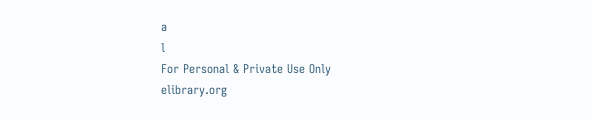a
l
For Personal & Private Use Only
elibrary.org